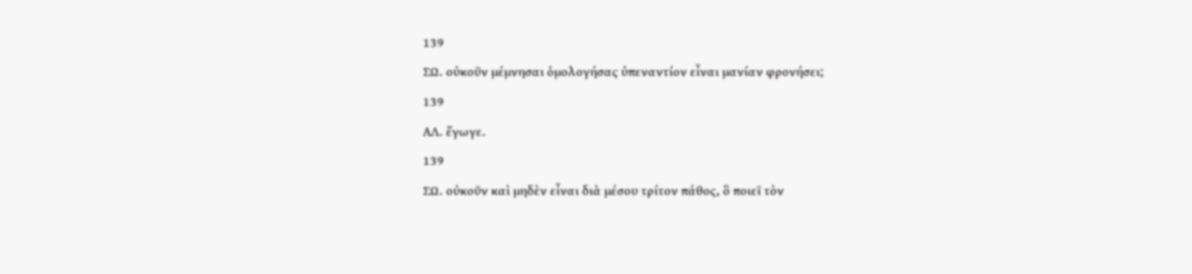139
ΣΩ. οὐκοῦν μέμνησαι ὁμολογήσας ὑπεναντίον εἶναι μανίαν φρονήσει;
139
ΑΛ. ἔγωγε.
139
ΣΩ. οὐκοῦν καὶ μηδὲν εἶναι διὰ μέσου τρίτον πάθος, ὃ ποιεῖ τὸν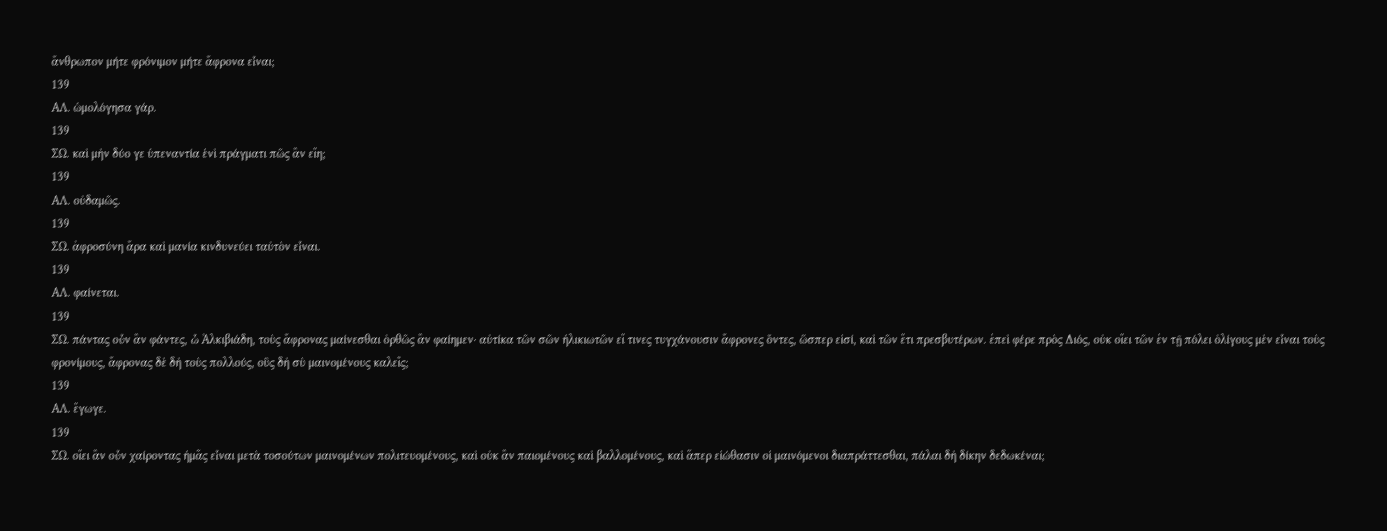ἄνθρωπον μήτε φρόνιμον μήτε ἄφρονα εἶναι;
139
ΑΛ. ὡμολόγησα γάρ.
139
ΣΩ. καὶ μὴν δύο γε ὑπεναντία ἑνὶ πράγματι πῶς ἂν εἴη;
139
ΑΛ. οὐδαμῶς.
139
ΣΩ. ἀφροσύνη ἄρα καὶ μανία κινδυνεύει ταὐτὸν εἶναι.
139
ΑΛ. φαίνεται.
139
ΣΩ. πάντας οὖν ἂν φάντες, ὦ Ἀλκιβιάδη, τοὺς ἄφρονας μαίνεσθαι ὀρθῶς ἂν φαίημεν· αὐτίκα τῶν σῶν ἡλικιωτῶν εἴ τινες τυγχάνουσιν ἄφρονες ὄντες, ὥσπερ εἰσί, καὶ τῶν ἔτι πρεσβυτέρων. ἐπεὶ φέρε πρὸς Διός, οὐκ οἴει τῶν ἐν τῇ πόλει ὀλίγους μὲν εἶναι τοὺς φρονίμους, ἄφρονας δὲ δὴ τοὺς πολλούς, οὓς δὴ σὺ μαινομένους καλεῖς;
139
ΑΛ. ἔγωγε.
139
ΣΩ. οἴει ἂν οὖν χαίροντας ἡμᾶς εἶναι μετὰ τοσούτων μαινομένων πολιτευομένους, καὶ οὐκ ἂν παιομένους καὶ βαλλομένους, καὶ ἅπερ εἰώθασιν οἱ μαινόμενοι διαπράττεσθαι, πάλαι δὴ δίκην δεδωκέναι;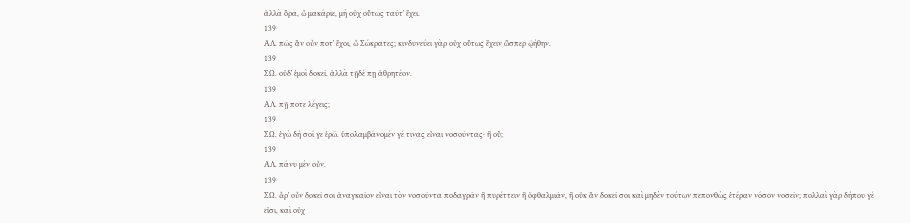ἀλλὰ ὅρα, ὦ μακάριε, μὴ οὐχ οὕτως ταῦτʼ ἔχει.
139
ΑΛ. πῶς ἂν οὖν ποτʼ ἔχοι, ὦ Σώκρατες; κινδυνεύει γὰρ οὐχ οὕτως ἔχειν ὥσπερ ᾠήθην.
139
ΣΩ. οὐδʼ ἐμοὶ δοκεῖ. ἀλλὰ τῇδέ πῃ ἀθρητέον.
139
ΑΛ. πῇ ποτε λέγεις;
139
ΣΩ. ἐγὼ δή σοί γε ἐρῶ. ὑπολαμβάνομέν γέ τινας εἶναι νοσοῦντας· ἢ οὔ;
139
ΑΛ. πάνυ μὲν οὖν.
139
ΣΩ. ἆρʼ οὖν δοκεῖ σοι ἀναγκαῖον εἶναι τὸν νοσοῦντα ποδαγρᾶν ἢ πυρέττειν ἢ ὀφθαλμιᾶν, ἢ οὐκ ἂν δοκεῖ σοι καὶ μηδὲν τούτων πεπονθὼς ἑτέραν νόσον νοσεῖν; πολλαὶ γὰρ δήπου γέ εἰσι, καὶ οὐχ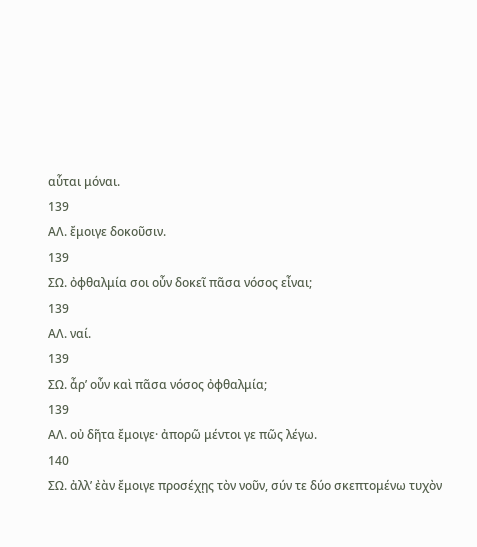αὗται μόναι.
139
ΑΛ. ἔμοιγε δοκοῦσιν.
139
ΣΩ. ὀφθαλμία σοι οὖν δοκεῖ πᾶσα νόσος εἶναι;
139
ΑΛ. ναί.
139
ΣΩ. ἆρʼ οὖν καὶ πᾶσα νόσος ὀφθαλμία;
139
ΑΛ. οὐ δῆτα ἔμοιγε· ἀπορῶ μέντοι γε πῶς λέγω.
140
ΣΩ. ἀλλʼ ἐὰν ἔμοιγε προσέχῃς τὸν νοῦν, σύν τε δύο σκεπτομένω τυχὸν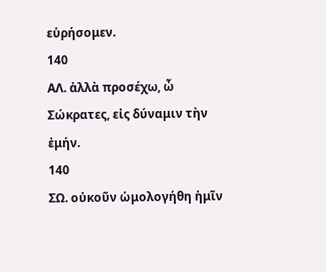εὑρήσομεν.
140
ΑΛ. ἀλλὰ προσέχω, ὦ Σώκρατες, εἰς δύναμιν τὴν ἐμήν.
140
ΣΩ. οὐκοῦν ὡμολογήθη ἡμῖν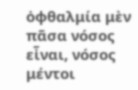ὀφθαλμία μὲν πᾶσα νόσος εἶναι, νόσος μέντοι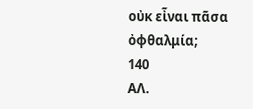οὐκ εἶναι πᾶσα ὀφθαλμία;
140
ΑΛ.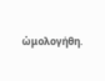ὡμολογήθη.